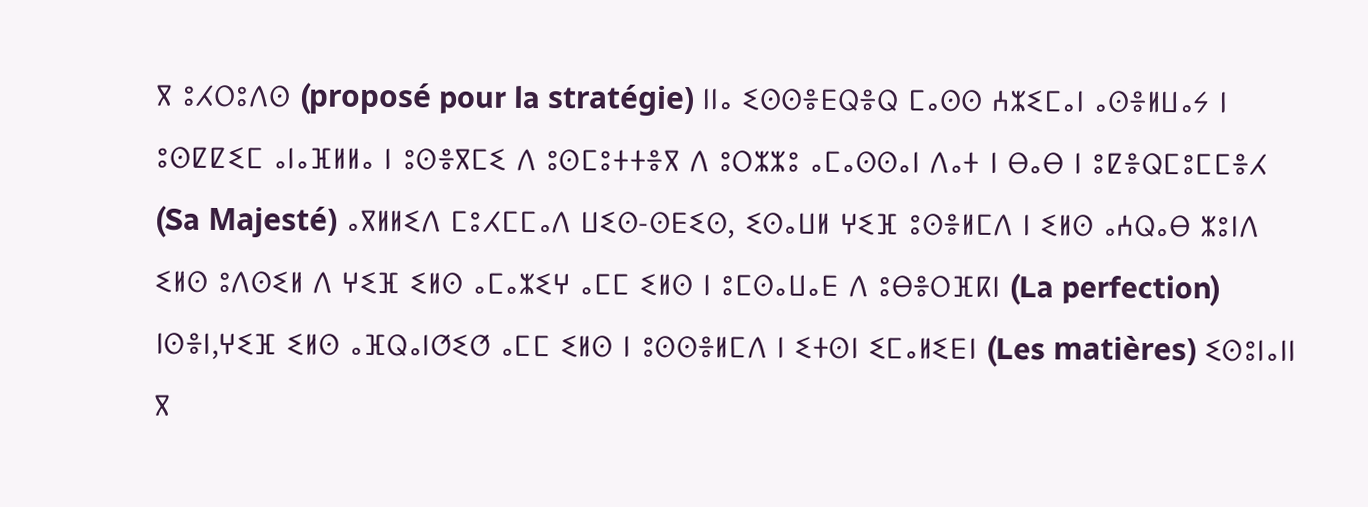ⴳ ⵓⵃⵔⵓⴷⵙ (proposé pour la stratégie) ⵏⵏⴰ ⵉⵙⵙⴻⴹⵕⴻⵕ ⵎⴰⵙⵙ ⵄⵣⵉⵎⴰⵏ ⴰⵙⴻⵍⵡⴰⵢ ⵏ ⵓⵙⵇⵇⵉⵎ ⴰⵏⴰⴼⵍⵍⴰ ⵏ ⵓⵙⴻⴳⵎⵉ ⴷ ⵓⵙⵎⵓⵜⵜⴻⴳ ⴷ ⵓⵔⵣⵣⵓ ⴰⵎⴰⵙⵙⴰⵏ ⴷⴰⵜ ⵏ ⴱⴰⴱ ⵏ ⵓⵇⴻⵕⵎⵓⵎⵎⴻⵃ (Sa Majesté) ⴰⴳⵍⵍⵉⴷ ⵎⵓⵃⵎⵎⴰⴷ ⵡⵉⵙ-ⵙⴹⵉⵙ, ⵉⵙⴰⵡⵍ ⵖⵉⴼ ⵓⵙⴻⵍⵎⴷ ⵏ ⵉⵍⵙ ⴰⵄⵕⴰⴱ ⵣⵓⵏⴷ ⵉⵍⵙ ⵓⴷⵙⵉⵍ ⴷ ⵖⵉⴼ ⵉⵍⵙ ⴰⵎⴰⵣⵉⵖ ⴰⵎⵎ ⵉⵍⵙ ⵏ ⵓⵎⵙⴰⵡⴰⴹ ⴷ ⵓⴱⴻⵔⴼⴽⵏ (La perfection) ⵏⵙⴻⵏ,ⵖⵉⴼ ⵉⵍⵙ ⴰⴼⵕⴰⵏⵚⵉⵚ ⴰⵎⵎ ⵉⵍⵙ ⵏ ⵓⵙⵙⴻⵍⵎⴷ ⵏ ⵉⵜⵙⵏ ⵉⵎⴰⵍⵉⴹⵏ (Les matières) ⵉⵙⵓⵏⴰⵏⵏ ⴳ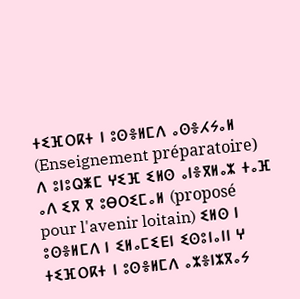ⵜⵉⴼⵔⴽⵜ ⵏ ⵓⵙⴻⵍⵎⴷ ⴰⵙⴻⵃⵢⴰⵍ (Enseignement préparatoire) ⴷ ⵓⵏⵓⵕⵥⵎ ⵖⵉⴼ ⵉⵍⵙ ⴰⵏⴻⴳⵍⴰⵣ ⵜⴰⴼ ⴰⴷ ⵉⴳ ⴳ ⵓⴱⵔⵉⵎⴰⵍ (proposé pour l'avenir loitain) ⵉⵍⵙ ⵏ ⵓⵙⴻⵍⵎⴷ ⵏ ⵉⵍⴰⵎⵉⴹⵏ ⵉⵙⵓⵏⴰⵏⵏ ⵖ ⵜⵉⴼⵔⴽⵜ ⵏ ⵓⵙⴻⵍⵎⴷ ⴰⵣⴻⵏⵣⴳⴰⵢ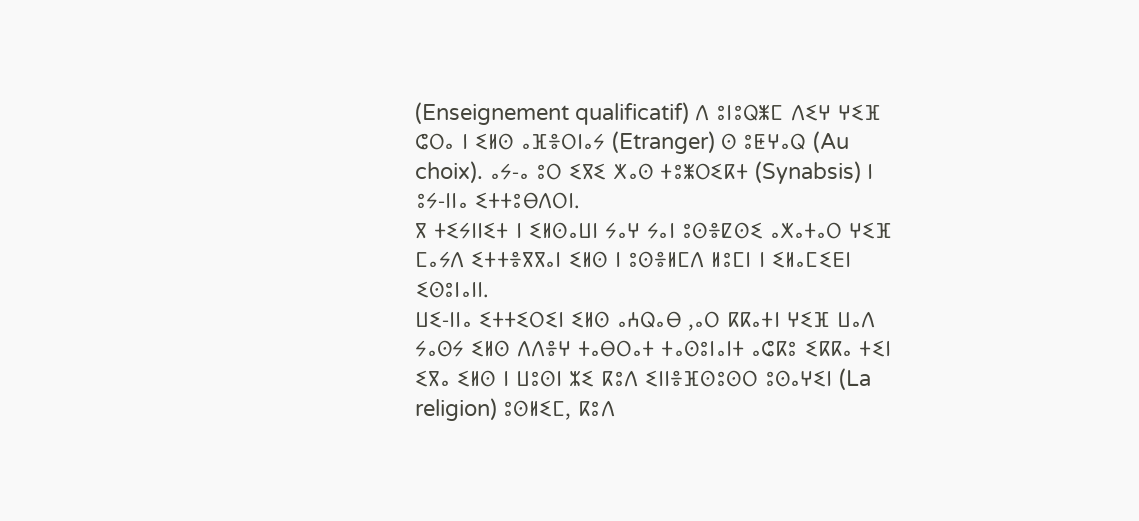(Enseignement qualificatif) ⴷ ⵓⵏⵓⵕⵥⵎ ⴷⵉⵖ ⵖⵉⴼ ⵛⵔⴰ ⵏ ⵉⵍⵙ ⴰⴼⴻⵔⵏⴰⵢ (Etranger) ⵙ ⵓⵟⵖⴰⵕ (Au choix). ⴰⵢ-ⴰ ⵓⵔ ⵉⴳⵉ ⵅⴰⵙ ⵜⵓⵥⵔⵉⴽⵜ (Synabsis) ⵏ ⵓⵢ-ⵏⵏⴰ ⵉⵜⵜⵓⴱⴷⵔⵏ.
ⴳ ⵜⵉⵢⵏⵏⵉⵜ ⵏ ⵉⵍⵙⴰⵡⵏ ⵢⴰⵖ ⵢⴰⵏ ⵓⵙⴻⵇⵙⵉ ⴰⵅⴰⵜⴰⵔ ⵖⵉⴼ ⵎⴰⵢⴷ ⵉⵜⵜⴻⴳⴳⴰⵏ ⵉⵍⵙ ⵏ ⵓⵙⴻⵍⵎⴷ ⵍⵓⵎⵏ ⵏ ⵉⵍⴰⵎⵉⴹⵏ ⵉⵙⵓⵏⴰⵏⵏ.
ⵡⵉ-ⵏⵏⴰ ⵉⵜⵜⵉⵔⵉⵏ ⵉⵍⵙ ⴰⵄⵕⴰⴱ ,ⴰⵔ ⴽⴽⴰⵜⵏ ⵖⵉⴼ ⵡⴰⴷ ⵢⴰⵙⵢ ⵉⵍⵙ ⴷⴷⴻⵖ ⵜⴰⴱⵔⴰⵜ ⵜⴰⵙⵓⵏⴰⵏⵜ ⴰⵛⴽⵓ ⵉⴽⴽⴰ ⵜⵉⵏ ⵉⴳⴰ ⵉⵍⵙ ⵏ ⵡⵓⵙⵏ ⵣⵉ ⴽⵓⴷ ⵉⵏⵏⴻⴼⵙⵓⵙⵔ ⵓⵙⴰⵖⵉⵏ (La religion) ⵓⵙⵍⵉⵎ, ⴽⵓⴷ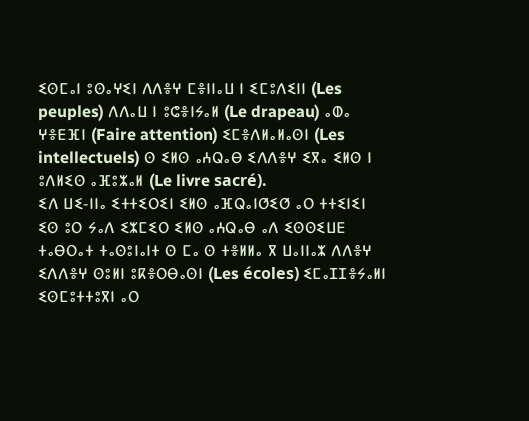ⵉⵙⵎⴰⵏ ⵓⵙⴰⵖⵉⵏ ⴷⴷⴻⵖ ⵎⴻⵏⵏⴰⵡ ⵏ ⵉⵎⵓⴷⵉⵏⵏ (Les peuples) ⴷⴷⴰⵡ ⵏ ⵓⵛⴻⵏⵢⴰⵍ (Le drapeau) ⴰⵀⴰ ⵖⴻⴹⴼⵏ (Faire attention) ⵉⵎⴻⴷⵍⴰⵍⴰⵙⵏ (Les intellectuels) ⵙ ⵉⵍⵙ ⴰⵄⵕⴰⴱ ⵉⴷⴷⴻⵖ ⵉⴳⴰ ⵉⵍⵙ ⵏ ⵓⴷⵍⵉⵙ ⴰⴼⵓⵣⴰⵍ (Le livre sacré).
ⵉⴷ ⵡⵉ-ⵏⵏⴰ ⵉⵜⵜⵉⵔⵉⵏ ⵉⵍⵙ ⴰⴼⵕⴰⵏⵚⵉⵚ ⴰⵔ ⵜⵜⵉⵏⵉⵏ ⵉⵙ ⵓⵔ ⵢⴰⴷ ⵉⵣⵎⵉⵔ ⵉⵍⵙ ⴰⵄⵕⴰⴱ ⴰⴷ ⵉⵙⵙⵉⵡⴹ ⵜⴰⴱⵔⴰⵜ ⵜⴰⵙⵓⵏⴰⵏⵜ ⵙ ⵎⴰ ⵙ ⵜⴻⵍⵍⴰ ⴳ ⵡⴰⵏⵏⴰⵣ ⴷⴷⴻⵖ ⵉⴷⴷⴻⵖ ⵙⵓⵍⵏ ⵓⴽⴻⵔⴱⴰⵙⵏ (Les écoles) ⵉⵎⴰⵊⵊⴻⵢⴰⵍⵏ ⵉⵙⵎⵓⵜⵜⵓⴳⵏ ⴰⵔ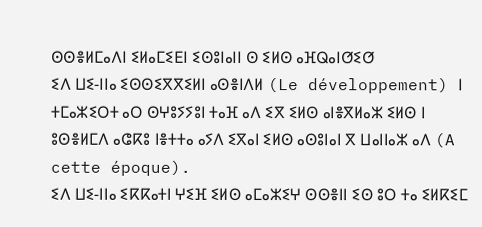ⵙⵙⴻⵍⵎⴰⴷⵏ ⵉⵍⴰⵎⵉⴹⵏ ⵉⵙⵓⵏⴰⵏⵏ ⵙ ⵉⵍⵙ ⴰⴼⵕⴰⵏⵚⵉⵚ
ⵉⴷ ⵡⵉ-ⵏⵏⴰ ⵉⵙⵙⵉⴳⴳⵉⵍⵏ ⴰⵙⴻⵏⴷⵍ (Le développement) ⵏ ⵜⵎⴰⵣⵉⵔⵜ ⴰⵔ ⵙⵖⵓⵢⵢⵓⵏ ⵜⴰⴼ ⴰⴷ ⵉⴳ ⵉⵍⵙ ⴰⵏⴻⴳⵍⴰⵣ ⵉⵍⵙ ⵏ ⵓⵙⴻⵍⵎⴷ ⴰⵛⴽⵓ ⵏⴻⵜⵜⴰ ⴰⵢⴷ ⵉⴳⴰⵏ ⵉⵍⵙ ⴰⵙⵓⵏⴰⵏ ⴳ ⵡⴰⵏⵏⴰⵣ ⴰⴷ (A cette époque).
ⵉⴷ ⵡⵉ-ⵏⵏⴰ ⵉⴽⴽⴰⵜⵏ ⵖⵉⴼ ⵉⵍⵙ ⴰⵎⴰⵣⵉⵖ ⵙⵙⴻⵏⵏ ⵉⵙ ⵓⵔ ⵜⴰ ⵉⵍⴽⵉⵎ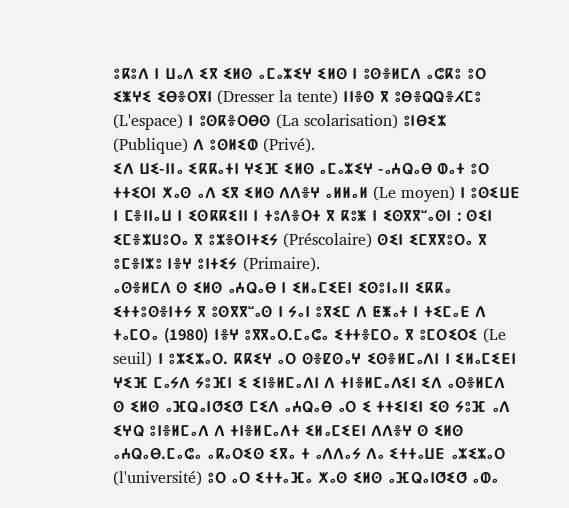ⵓⴽⵓⴷ ⵏ ⵡⴰⴷ ⵉⴳ ⵉⵍⵙ ⴰⵎⴰⵣⵉⵖ ⵉⵍⵙ ⵏ ⵓⵙⴻⵍⵎⴷ ⴰⵛⴽⵓ ⵓⵔ ⵉⵥⵖⵉ ⵉⴱⴻⵔⴳⵏ (Dresser la tente) ⵏⵏⴻⵙ ⴳ ⵓⴱⴻⵕⵕⴻⵃⵎⵓ (L'espace) ⵏ ⵓⵙⴽⴻⵔⴱⵙ (La scolarisation) ⵓⵏⴱⵉⵣ (Publique) ⴷ ⵓⵙⵍⵉⵀ (Privé).
ⵉⴷ ⵡⵉ-ⵏⵏⴰ ⵉⴽⴽⴰⵜⵏ ⵖⵉⴼ ⵉⵍⵙ ⴰⵎⴰⵣⵉⵖ -ⴰⵄⵕⴰⴱ ⵀⴰⵜ ⵓⵔ ⵜⵜⵉⵔⵏ ⵅⴰⵙ ⴰⴷ ⵉⴳ ⵉⵍⵙ ⴷⴷⴻⵖ ⴰⵍⵍⴰⵍ (Le moyen) ⵏ ⵓⵙⵉⵡⴹ ⵏ ⵎⴻⵏⵏⴰⵡ ⵏ ⵉⵙⴽⴽⵉⵏⵏ ⵏ ⵜⵓⴷⴻⵔⵜ ⴳ ⴽⵓⵥ ⵏ ⵉⵙⴳⴳⵯⴰⵙⵏ : ⵙⵉⵏ ⵉⵎⴻⵣⵡⵓⵔⴰ ⴳ ⵓⵣⴻⵔⵏⵜⵉⵢ (Préscolaire) ⵙⵉⵏ ⵉⵎⴳⴳⵓⵔⴰ ⴳ ⵓⵎⴻⵏⵣⵓ ⵏⴻⵖ ⵓⵏⵜⵉⵢ (Primaire).
ⴰⵙⴻⵍⵎⴷ ⵙ ⵉⵍⵙ ⴰⵄⵕⴰⴱ ⵏ ⵉⵍⴰⵎⵉⴹⵏ ⵉⵙⵓⵏⴰⵏⵏ ⵉⴽⴽⴰ ⵉⵜⵜⵓⵙⴻⵏⵜⵢ ⴳ ⵓⵙⴳⴳⵯⴰⵙ ⵏ ⵢⴰⵏ ⵓⴳⵉⵎ ⴷ ⵟⵥⴰⵜ ⵏ ⵜⵉⵎⴰⴹ ⴷ ⵜⴰⵎⵔⴰ (1980) ⵏⴻⵖ ⵓⴳⴳⴰⵔ.ⵎⴰⵛⴰ ⵉⵜⵜⴻⵎⵔⴰ ⴳ ⵓⵎⵔⵉⵔⵉ (Le seuil) ⵏ ⵓⵣⵉⵣⴰⵔ. ⴽⴽⵉⵖ ⴰⵔ ⵙⴻⵇⵙⴰⵖ ⵉⵙⴻⵍⵎⴰⴷⵏ ⵏ ⵉⵍⴰⵎⵉⴹⵏ ⵖⵉⴼ ⵎⴰⵢⴷ ⵢⵓⴼⵏ ⵉ ⵉⵏⴻⵍⵎⴰⴷⵏ ⴷ ⵜⵏⴻⵍⵎⴰⴷⵉⵏ ⵉⴷ ⴰⵙⴻⵍⵎⴷ ⵙ ⵉⵍⵙ ⴰⴼⵕⴰⵏⵚⵉⵚ ⵎⵉⴷ ⴰⵄⵕⴰⴱ ⴰⵔ ⵉ ⵜⵜⵉⵏⵉⵏ ⵉⵙ ⵢⵓⴼ ⴰⴷ ⵉⵖⵕ ⵓⵏⴻⵍⵎⴰⴷ ⴷ ⵜⵏⴻⵍⵎⴰⴷⵜ ⵉⵍⴰⵎⵉⴹⵏ ⴷⴷⴻⵖ ⵙ ⵉⵍⵙ ⴰⵄⵕⴰⴱ.ⵎⴰⵛⴰ ⴰⴽⴰⵔⵉⵙ ⵉⴳⴰ ⵜ ⴰⴷⴷⴰⵢ ⴷⴰ ⵉⵜⵜⴰⵡⴹ ⴰⵣⵉⵣⴰⵔ (l'université) ⵓⵔ ⴰⵔ ⵉⵜⵜⴰⴼⴰ ⵅⴰⵙ ⵉⵍⵙ ⴰⴼⵕⴰⵏⵚⵉⵚ ⴰⵀⴰ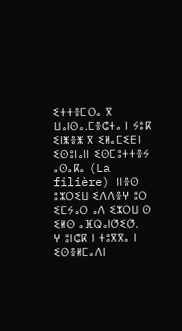ⵉⵜⵜⴻⵎⵔⴰ ⴳ ⵡⴰⵏⵙⴰ.ⵎⴻⵛⵜⴰ ⵏ ⵢⵓⴽ ⵉⵏⵥⴻⵥ ⴳ ⵉⵍⴰⵎⵉⴹⵏ ⵉⵙⵓⵏⴰⵏⵏ ⵉⵙⵎⵓⵜⵜⴻⵢ ⴰⵙⴰⴽⴰ (La filière) ⵏⵏⴻⵙ ⵓⵣⵔⵉⵡ ⵉⴷⴷⴻⵖ ⵓⵔ ⵉⵎⵢⴰⵔ ⴰⴷ ⵉⵣⵔⵡ ⵙ ⵉⵍⵙ ⴰⴼⵕⴰⵏⵚⵉⵚ.
ⵖ ⵓⵏⵛⴽ ⵏ ⵜⵓⴳⴳⴰ ⵏ ⵉⵙⴻⵍⵎⴰⴷⵏ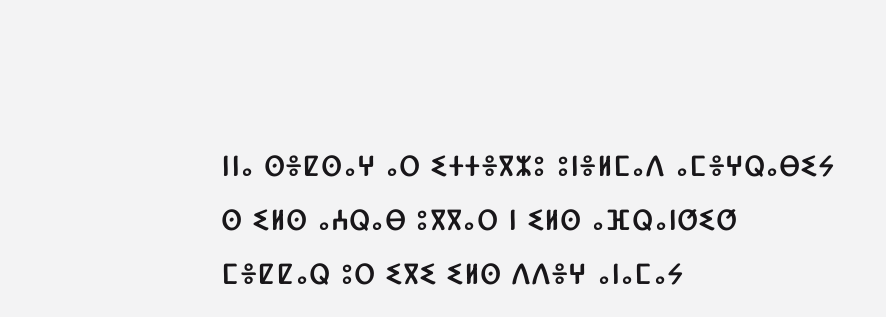ⵏⵏⴰ ⵙⴻⵇⵙⴰⵖ ⴰⵔ ⵉⵜⵜⴻⴳⵣⵓ ⵓⵏⴻⵍⵎⴰⴷ ⴰⵎⴻⵖⵕⴰⴱⵉⵢ ⵙ ⵉⵍⵙ ⴰⵄⵕⴰⴱ ⵓⴳⴳⴰⵔ ⵏ ⵉⵍⵙ ⴰⴼⵕⴰⵏⵚⵉⵚ ⵎⴻⵇⵇⴰⵕ ⵓⵔ ⵉⴳⵉ ⵉⵍⵙ ⴷⴷⴻⵖ ⴰⵏⴰⵎⴰⵢ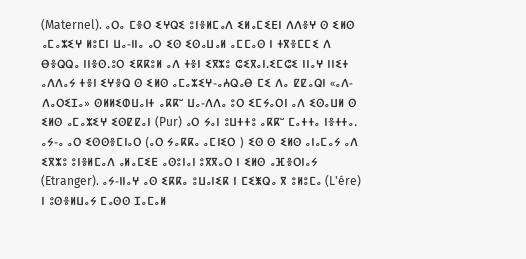(Maternel). ⴰⵔⴰ ⵎⴻⵔ ⵉⵖⵕⵉ ⵓⵏⴻⵍⵎⴰⴷ ⵉⵍⴰⵎⵉⴹⵏ ⴷⴷⴻⵖ ⵙ ⵉⵍⵙ ⴰⵎⴰⵣⵉⵖ ⵍⵓⵎⵏ ⵡⴰ-ⵏⵏⴰ ⴰⵔ ⵉⵙ ⵉⵙⴰⵡⴰⵍ ⴰⵎⵎⴰⵙ ⵏ ⵜⴳⴻⵎⵎⵉ ⴷ ⴱⴻⵕⵕⴰ ⵏⵏⴻⵙ.ⵓⵔ ⵉⴽⴽⵓⵍ ⴰⴷ ⵜⴻⵏ ⵉⴳⵣⵓ ⵛⵉⴳⴰⵏ.ⵉⵎⵛⵉ ⵏⵏⴰⵖ ⵏⵏⵉⵜ ⴰⴷⴷⴰⵢ ⵜⴻⵏ ⵉⵖⴻⵕ ⵙ ⵉⵍⵙ ⴰⵎⴰⵣⵉⵖ-ⴰⵄⵕⴰⴱ ⵎⵉ ⴷⴰ ⵇⵇⴰⵕⵏ «ⴰⴷ-ⴷⴰⵔⵉⵊⴰ» ⵙⵍⵍⵉⵀⵡⴰⵏⵜ ⴰⴽⴽⵯ ⵡⴰ-ⴷⴷⴰ ⵓⵔ ⵉⵎⵢⴰⵔⵏ ⴰⴷ ⵉⵙⴰⵡⵍ ⵙ ⵉⵍⵙ ⴰⵎⴰⵣⵉⵖ ⵉⵙⵇⵇⴰⵏ (Pur) ⴰⵔ ⵢⴰⵏ ⵓⵡⵜⵜⵓ ⴰⴽⴽⵯ ⵎⴰⵜⵜⴰ ⵏⴻⵜⵜⴰ.
ⴰⵢ-ⴰ ⴰⵔ ⵉⵙⵙⴻⵎⵏⴰⵔ (ⴰⵔ ⵢⴰⴽⴽⴰ ⴰⵎⵏⵉⵔ ) ⵉⵙ ⵙ ⵉⵍⵙ ⴰⵏⴰⵎⴰⵢ ⴰⴷ ⵉⴳⵣⵓ ⵓⵏⴻⵍⵎⴰⴷ ⴰⵍⴰⵎⵉⴹ ⴰⵙⵓⵏⴰⵏ ⵓⴳⴳⴰⵔ ⵏ ⵉⵍⵙ ⴰⴼⴻⵔⵏⴰⵢ (Etranger). ⴰⵢ-ⵏⵏⴰⵖ ⴰⵙ ⵉⴽⴽⴰ ⵓⵡⴰⵏⵉⴽ ⵏ ⵎⵉⵥⵕⴰ ⴳ ⵓⵍⵓⵎⴰ (L'ére) ⵏ ⵓⵙⴻⵍⵡⴰⵢ ⵎⴰⵙⵙ ⵊⴰⵎⴰⵍ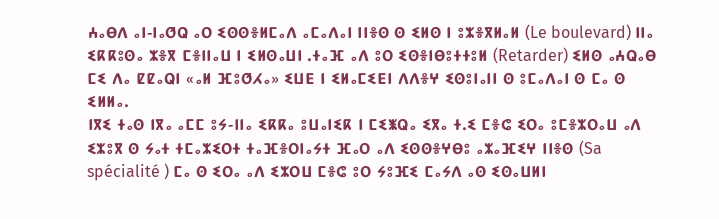ⵄⴰⴱⴷ ⴰⵏ-ⵏⴰⵚⵕ ⴰⵔ ⵉⵙⵙⴻⵍⵎⴰⴷ ⴰⵎⴰⴷⴰⵏ ⵏⵏⴻⵙ ⵙ ⵉⵍⵙ ⵏ ⵓⵣⴻⴳⵍⴰⵍ (Le boulevard) ⵏⵏⴰ ⵉⴽⴽⵓⵙⴰ ⵣⴻⴳ ⵎⴻⵏⵏⴰⵡ ⵏ ⵉⵍⵙⴰⵡⵏ .ⵜⴰⴼ ⴰⴷ ⵓⵔ ⵉⵙⴻⵏⴱⵓⵜⵜⵓⵍ (Retarder) ⵉⵍⵙ ⴰⵄⵕⴰⴱ ⵎⵉ ⴷⴰ ⵇⵇⴰⵕⵏ «ⴰⵍ ⴼⵓⵚⵃⴰ» ⵉⵡⴹ ⵏ ⵉⵍⴰⵎⵉⴹⵏ ⴷⴷⴻⵖ ⵉⵙⵓⵏⴰⵏⵏ ⵙ ⵓⵎⴰⴷⴰⵏ ⵙ ⵎⴰ ⵙ ⵉⵍⵍⴰ.
ⵏⴳⵉ ⵜⴰⵙ ⵏⴳⴰ ⴰⵎⵎ ⵓⵢ-ⵏⵏⴰ ⵉⴽⴽⴰ ⵓⵡⴰⵏⵉⴽ ⵏ ⵎⵉⵥⵕⴰ ⵉⴳⴰ ⵜ.ⵉ ⵎⴻⵛ ⵉⵔⴰ ⵓⵎⴻⵣⵔⴰⵡ ⴰⴷ ⵉⵣⵓⴳ ⵙ ⵢⴰⵜ ⵜⵎⴰⵣⵉⵔⵜ ⵜⴰⴼⴻⵔⵏⴰⵢⵜ ⴼⴰⵔ ⴰⴷ ⵉⵙⵙⴻⵖⴱⵓ ⴰⵣⴰⴼⵉⵖ ⵏⵏⴻⵙ (Sa spécialité ) ⵎⴰ ⵙ ⵉⵔⴰ ⴰⴷ ⵉⵣⵔⵡ ⵎⴻⵛ ⵓⵔ ⵢⵓⴼⵉ ⵎⴰⵢⴷ ⴰⵙ ⵉⵙⴰⵡⵍⵏ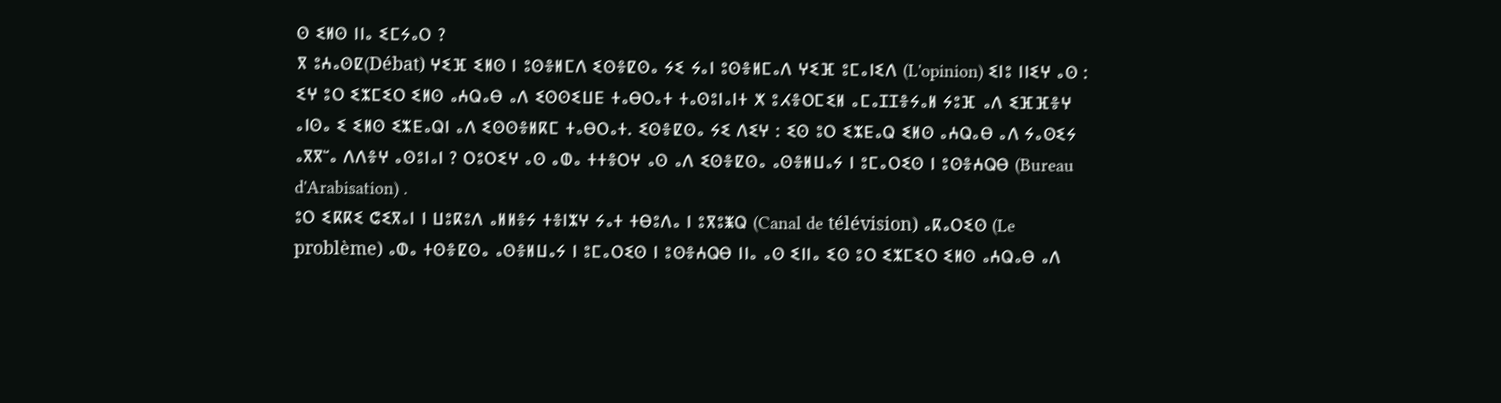ⵙ ⵉⵍⵙ ⵏⵏⴰ ⵉⵎⵢⴰⵔ ?
ⴳ ⵓⵄⴰⵙⵇ(Débat) ⵖⵉⴼ ⵉⵍⵙ ⵏ ⵓⵙⴻⵍⵎⴷ ⵉⵙⴻⵇⵙⴰ ⵢⵉ ⵢⴰⵏ ⵓⵙⴻⵍⵎⴰⴷ ⵖⵉⴼ ⵓⵎⴰⵏⵉⴷ (L'opinion) ⵉⵏⵓ ⵏⵏⵉⵖ ⴰⵙ : ⵉⵖ ⵓⵔ ⵉⵣⵎⵉⵔ ⵉⵍⵙ ⴰⵄⵕⴰⴱ ⴰⴷ ⵉⵙⵙⵉⵡⴹ ⵜⴰⴱⵔⴰⵜ ⵜⴰⵙⵓⵏⴰⵏⵜ ⵅ ⵓⵃⴻⵔⵎⵉⵍ ⴰⵎⴰⵊⵊⴻⵢⴰⵍ ⵢⵓⴼ ⴰⴷ ⵉⴼⴼⴻⵖ ⴰⵏⵙⴰ ⵉ ⵉⵍⵙ ⵉⵣⴹⴰⵕⵏ ⴰⴷ ⵉⵙⵙⴻⵍⴽⵎ ⵜⴰⴱⵔⴰⵜ. ⵉⵙⴻⵇⵙⴰ ⵢⵉ ⴷⵉⵖ : ⵉⵙ ⵓⵔ ⵉⵣⴹⴰⵕ ⵉⵍⵙ ⴰⵄⵕⴰⴱ ⴰⴷ ⵢⴰⵙⵉⵢ ⴰⴳⴳⵯⴰ ⴷⴷⴻⵖ ⴰⵙⵓⵏⴰⵏ ? ⵔⵓⵔⵉⵖ ⴰⵙ ⴰⵀⴰ ⵜⵜⴻⵔⵖ ⴰⵙ ⴰⴷ ⵉⵙⴻⵇⵙⴰ ⴰⵙⴻⵍⵡⴰⵢ ⵏ ⵓⵎⴰⵔⵉⵙ ⵏ ⵓⵙⴻⵄⵕⴱ (Bureau d'Arabisation) .
ⵓⵔ ⵉⴽⴽⵉ ⵛⵉⴳⴰⵏ ⵏ ⵡⵓⴽⵓⴷ ⴰⵍⵍⴻⵢ ⵜⴻⵏⵣⵖ ⵢⴰⵜ ⵜⴱⵓⴷⴰ ⵏ ⵓⴳⵓⵥⵕ (Canal de télévision) ⴰⴽⴰⵔⵉⵙ (Le problème) ⴰⵀⴰ ⵜⵙⴻⵇⵙⴰ ⴰⵙⴻⵍⵡⴰⵢ ⵏ ⵓⵎⴰⵔⵉⵙ ⵏ ⵓⵙⴻⵄⵕⴱ ⵏⵏⴰ ⴰⵙ ⵉⵏⵏⴰ ⵉⵙ ⵓⵔ ⵉⵣⵎⵉⵔ ⵉⵍⵙ ⴰⵄⵕⴰⴱ ⴰⴷ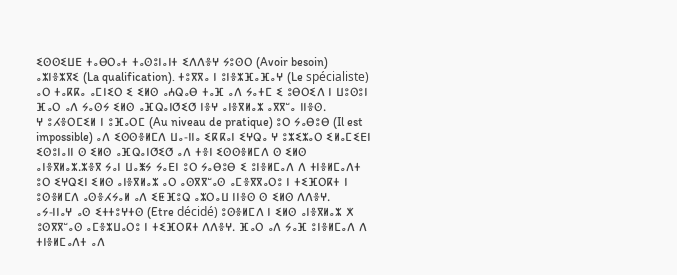ⵉⵙⵙⵉⵡⴹ ⵜⴰⴱⵔⴰⵜ ⵜⴰⵙⵓⵏⴰⵏⵜ ⵉⴷⴷⴻⵖ ⵢⵓⵙⵔ (Avoir besoin) ⴰⵣⵏⴻⵣⴳⵉ (La qualification). ⵜⵓⴳⴳⴰ ⵏ ⵓⵏⴻⵣⴼⴰⴼⴰⵖ (Le spécialiste) ⴰⵔ ⵜⴰⴽⴽⴰ ⴰⵎⵏⵉⵔ ⵉ ⵉⵍⵙ ⴰⵄⵕⴰⴱ ⵜⴰⴼ ⴰⴷ ⵢⴰⵜⵎ ⵉ ⵓⴱⵔⵉⴷ ⵏ ⵡⵓⵙⵓⵏ ⴼⴰⵔ ⴰⴷ ⵢⴰⵙⵢ ⵉⵍⵙ ⴰⴼⵕⴰⵏⵚⵉⵚ ⵏⴻⵖ ⴰⵏⴻⴳⵍⴰⵣ ⴰⴳⴳⵯⴰ ⵏⵏⴻⵙ.
ⵖ ⵓⵃⴻⵔⵎⵉⵍ ⵏ ⵓⴼⴰⵔⵎ (Au niveau de pratique) ⵓⵔ ⵢⴰⴱⵓⴱ (Il est impossible) ⴰⴷ ⵉⵙⵙⴻⵍⵎⴷ ⵡⴰ-ⵏⵏⴰ ⵉⴽⴽⴰⵏ ⵉⵖⵕⴰ ⵖ ⵓⵣⵉⵣⴰⵔ ⵉⵍⴰⵎⵉⴹⵏ ⵉⵙⵓⵏⴰⵏⵏ ⵙ ⵉⵍⵙ ⴰⴼⵕⴰⵏⵚⵉⵚ ⴰⴷ ⵜⴻⵏ ⵉⵙⵙⴻⵍⵎⴷ ⵙ ⵉⵍⵙ ⴰⵏⴻⴳⵍⴰⵣ.ⵣⴻⴳ ⵢⴰⵏ ⵡⴰⵥⵢ ⵢⴰⴹⵏ ⵓⵔ ⵢⴰⴱⵓⴱ ⵉ ⵓⵏⴻⵍⵎⴰⴷ ⴷ ⵜⵏⴻⵍⵎⴰⴷⵜ ⵓⵔ ⵉⵖⵕⵉⵏ ⵉⵍⵙ ⴰⵏⴻⴳⵍⴰⵣ ⴰⵔ ⴰⵙⴳⴳⵯⴰⵙ ⴰⵎⴻⴳⴳⴰⵔⵓ ⵏ ⵜⵉⴼⵔⴽⵜ ⵏ ⵓⵙⴻⵍⵎⴷ ⴰⵙⴻⵃⵢⴰⵍ ⴰⴷ ⵉⵟⴼⵓⵕ ⴰⵣⵔⴰⵡ ⵏⵏⴻⵙ ⵙ ⵉⵍⵙ ⴷⴷⴻⵖ.
ⴰⵢ-ⵏⵏⴰⵖ ⴰⵙ ⵉⵜⵜⵓⵖⵜⵙ (Etre décidé) ⵓⵙⴻⵍⵎⴷ ⵏ ⵉⵍⵙ ⴰⵏⴻⴳⵍⴰⵣ ⵅ ⵓⵙⴳⴳⵯⴰⵙ ⴰⵎⴻⵣⵡⴰⵔⵓ ⵏ ⵜⵉⴼⵔⴽⵜ ⴷⴷⴻⵖ. ⴼⴰⵔ ⴰⴷ ⵢⴰⴼ ⵓⵏⴻⵍⵎⴰⴷ ⴷ ⵜⵏⴻⵍⵎⴰⴷⵜ ⴰⴷ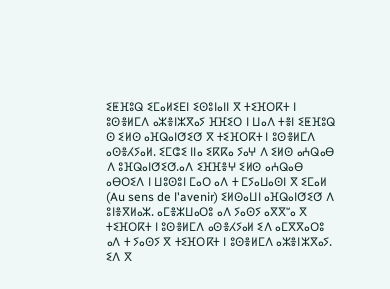ⵉⵟⴼⵓⵕ ⵉⵎⴰⵍⵉⴹⵏ ⵉⵙⵓⵏⴰⵏⵏ ⴳ ⵜⵉⴼⵔⴽⵜ ⵏ ⵓⵙⴻⵍⵎⴷ ⴰⵣⴻⵏⵣⴳⴰⵢ ⴼⴼⵉⵔ ⵏ ⵡⴰⴷ ⵜⴻⵏ ⵉⵟⴼⵓⵕ
ⵙ ⵉⵍⵙ ⴰⴼⵕⴰⵏⵚⵉⵚ ⴳ ⵜⵉⴼⵔⴽⵜ ⵏ ⵓⵙⴻⵍⵎⴷ ⴰⵙⴻⵃⵢⴰⵍ. ⵉⵎⵛⵉ ⵏⵏⴰ ⵉⴽⴽⴰ ⵢⴰⵖ ⴷ ⵉⵍⵙ ⴰⵄⵕⴰⴱ ⴷ ⵓⴼⵕⴰⵏⵚⵉⵚ.ⴰⴷ ⵉⴼⴼⴻⵖ ⵉⵍⵙ ⴰⵄⵕⴰⴱ ⴰⴱⵔⵉⴷ ⵏ ⵡⵓⵙⵓⵏ ⵎⴰⵔ ⴰⴷ ⵜ ⵎⵢⴰⵡⴰⵙⵏ ⴳ ⵉⵎⴰⵍ (Au sens de l'avenir) ⵉⵍⵙⴰⵡⵏ ⴰⴼⵕⴰⵏⵚⵉⵚ ⴷ ⵓⵏⴻⴳⵍⴰⵣ. ⴰⵎⴻⵣⵡⴰⵔⵓ ⴰⴷ ⵢⴰⵙⵢ ⴰⴳⴳⵯⴰ ⴳ ⵜⵉⴼⵔⴽⵜ ⵏ ⵓⵙⴻⵍⵎⴷ ⴰⵙⴻⵃⵢⴰⵍ ⵉⴷ ⴰⵎⴳⴳⴰⵔⵓ ⴰⴷ ⵜ ⵢⴰⵙⵢ ⴳ ⵜⵉⴼⵔⴽⵜ ⵏ ⵓⵙⴻⵍⵎⴷ ⴰⵣⴻⵏⵣⴳⴰⵢ. ⵉⴷ ⴳ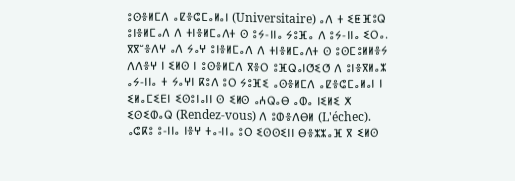ⵓⵙⴻⵍⵎⴷ ⴰⵇⴻⵛⵎⴰⵍⴰⵏ (Universitaire) ⴰⴷ ⵜ ⵉⵟⴼⵓⵕ ⵓⵏⴻⵍⵎⴰⴷ ⴷ ⵜⵏⴻⵍⵎⴰⴷⵜ ⵙ ⵓⵢ-ⵏⵏⴰ ⵢⵓⴼⴰ ⴷ ⵓⵢ-ⵏⵏⴰ ⵉⵔⴰ.
ⴳⴳⵯⴻⴷⵖ ⴰⴷ ⵢⴰⵖ ⵓⵏⴻⵍⵎⴰⴷ ⴷ ⵜⵏⴻⵍⵎⴰⴷⵜ ⵙ ⵓⵙⵎⵓⵍⵍⴻⵢ ⴷⴷⴻⵖ ⵏ ⵉⵍⵙ ⵏ ⵓⵙⴻⵍⵎⴷ ⴳⴻⵔ ⵓⴼⵕⴰⵏⵚⵉⵚ ⴷ ⵓⵏⴻⴳⵍⴰⵣ ⴰⵢ-ⵏⵏⴰ ⵜ ⵢⴰⵖⵏ ⴽⵓⴷ ⵓⵔ ⵢⵓⴼⵉ ⴰⵙⴻⵍⵎⴷ ⴰⵇⴻⵛⵎⴰⵍⴰⵏ ⵏ ⵉⵍⴰⵎⵉⴹⵏ ⵉⵙⵓⵏⴰⵏⵏ ⵙ ⵉⵍⵙ ⴰⵄⵕⴰⴱ ⴰⵀⴰ ⵏⵉⵍⵉ ⵅ ⵉⵙⵉⵀⴰⵕ (Rendez-vous) ⴷ ⵓⵀⴻⴷⴱⵍ (L'échec). ⴰⵛⴽⵓ ⵓ-ⵏⵏⴰ ⵏⴻⵖ ⵜⴰ-ⵏⵏⴰ ⵓⵔ ⵉⵙⵙⵉⵏⵏ ⴱⴻⵣⵣⴰⴼ ⴳ ⵉⵍⵙ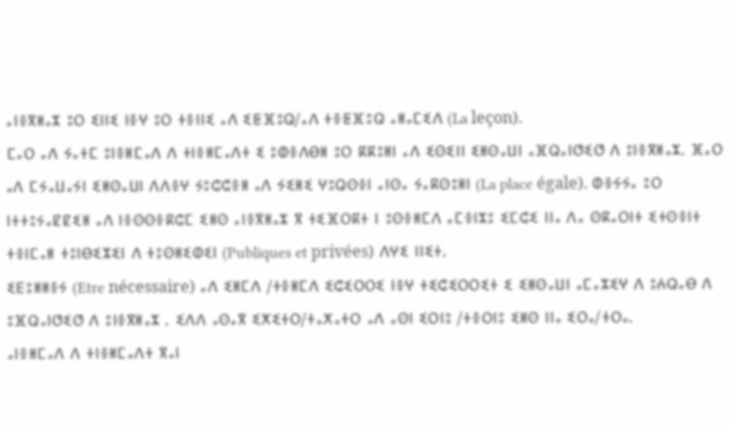ⴰⵏⴻⴳⵍⴰⵣ ⵓⵔ ⵉⵏⵏⵉ ⵏⴻⵖ ⵓⵔ ⵜⴻⵏⵏⵉ ⴰⴷ ⵉⵟⴼⵓⵕ/ⴰⴷ ⵜⴻⵟⴼⵓⵕ ⴰⵍⴰⵎⵉⴷ (La leçon).
ⵎⴰⵔ ⴰⴷ ⵢⴰⵜⵎ ⵓⵏⴻⵍⵎⴰⴷ ⴷ ⵜⵏⴻⵍⵎⴰⴷⵜ ⵉ ⵓⵀⴻⴷⴱⵍ ⵓⵔ ⴽⴽⵓⵍⵏ ⴰⴷ ⵉⵙⵉⵏⵏ ⵉⵍⵙⴰⵡⵏ ⴰⴼⵕⴰⵏⵚⵉⵚ ⴷ ⵓⵏⴻⴳⵍⴰⵣ. ⴼⴰⵔ ⴰⴷ ⵎⵢⴰⵡⴰⵢⵏ ⵉⵍⵙⴰⵡⵏ ⴷⴷⴻⵖ ⵢⵓⵛⵛⴻⵍ ⴰⴷ ⵢⵉⵍⵉ ⵖⵓⵕⵙⴻⵏ ⴰⵏⵙⴰ ⵢⴰⴽⵙⵓⵍⵏ (La place égale). ⵀⴻⵢⵢⴰ ⵓⵔ ⵏⵜⵜⵓⵢⴰⵇⵇⵉⵍ ⴰⴷ ⵏⴻⵙⵙⴻⴽⵛⵎ ⵉⵍⵙ ⴰⵏⴻⴳⵍⴰⵣ ⴳ ⵜⵉⴼⵔⴽⵜ ⵏ ⵓⵙⴻⵍⵎⴷ ⴰⵎⴻⵏⵣⵓ ⵉⵎⵛⵉ ⵏⵏⴰ ⴷⴰ ⵙⴽⴰⵔⵏⵜ ⵉⵜⵙⴻⵏⵜ ⵜⴻⵏⵎⴰⵍ ⵜⵓⵏⴱⵉⵣⵉⵏ ⴷ ⵜⵓⵙⵍⵉⵀⵉⵏ (Publiques et privées) ⴷⵖⵉ ⵏⵏⵉⵜ.
ⵉⴹⵓⵍⵍⴻⵢ (Etre nécessaire) ⴰⴷ ⵉⵍⵎⴷ /ⵜⴻⵍⵎⴷ ⵉⵛⵉⵔⵔⵉ ⵏⴻⵖ ⵜⵉⵛⵉⵔⵔⵉⵜ ⵉ ⵉⵍⵙⴰⵡⵏ ⴰⵎⴰⵣⵉⵖ ⴷ ⵓⵄⵕⴰⴱ ⴷ ⵓⴼⵕⴰⵏⵚⵉⵚ ⴷ ⵓⵏⴻⴳⵍⴰⵣ . ⵉⴷⴷ ⴰⵙⴰⴳ ⵉⵅⵉⵜⵔ/ⵜⴰⵅⴰⵜⵔ ⴰⴷ ⴰⵙⵏ ⵉⵔⵏⵓ /ⵜⴻⵔⵏⵓ ⵉⵍⵙ ⵏⵏⴰ ⵉⵔⴰ/ⵜⵔⴰ.
ⴰⵏⴻⵍⵎⴰⴷ ⴷ ⵜⵏⴻⵍⵎⴰⴷⵜ ⴳⴰⵏ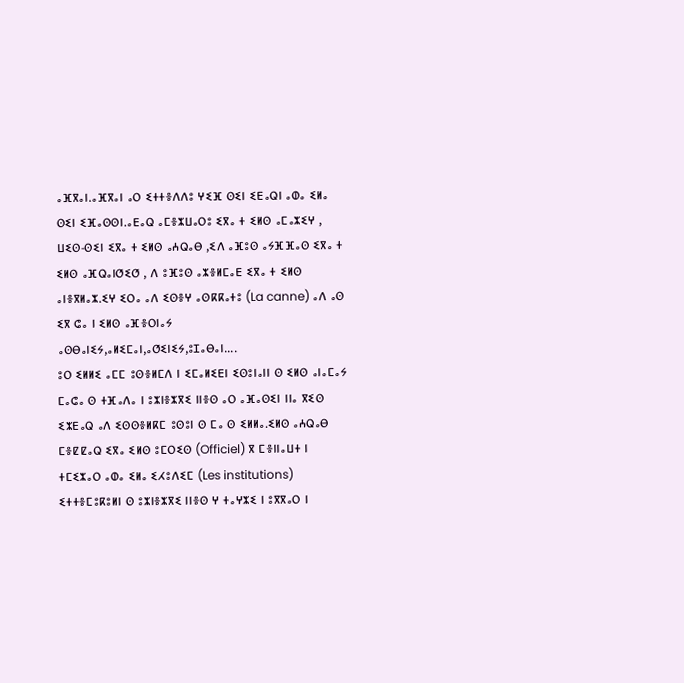ⴰⴼⴳⴰⵏ.ⴰⴼⴳⴰⵏ ⴰⵔ ⵉⵜⵜⴻⴷⴷⵓ ⵖⵉⴼ ⵙⵉⵏ ⵉⴹⴰⵕⵏ ⴰⵀⴰ ⵉⵍⴰ ⵙⵉⵏ ⵉⴼⴰⵙⵙⵏ.ⴰⴹⴰⵕ ⴰⵎⴻⵣⵡⴰⵔⵓ ⵉⴳⴰ ⵜ ⵉⵍⵙ ⴰⵎⴰⵣⵉⵖ , ⵡⵉⵙ-ⵙⵉⵏ ⵉⴳⴰ ⵜ ⵉⵍⵙ ⴰⵄⵕⴰⴱ ,ⵉⴷ ⴰⴼⵓⵙ ⴰⵢⴼⴼⴰⵙ ⵉⴳⴰ ⵜ ⵉⵍⵙ ⴰⴼⵕⴰⵏⵚⵉⵚ , ⴷ ⵓⴼⵓⵙ ⴰⵣⴻⵍⵎⴰⴹ ⵉⴳⴰ ⵜ ⵉⵍⵙ ⴰⵏⴻⴳⵍⴰⵣ.ⵉⵖ ⵉⵔⴰ ⴰⴷ ⵉⵙⴻⵖ ⴰⵙⴽⴽⴰⵜⵓ (La canne) ⴰⴷ ⴰⵙ ⵉⴳ ⵛⴰ ⵏ ⵉⵍⵙ ⴰⴼⴻⵔⵏⴰⵢ ⴰⵙⴱⴰⵏⵉⵢ,ⴰⵍⵉⵎⴰⵏ,ⴰⵚⵉⵏⵉⵢ,ⵓⵊⴰⴱⴰⵏ....
ⵓⵔ ⵉⵍⵍⵉ ⴰⵎⵎ ⵓⵙⴻⵍⵎⴷ ⵏ ⵉⵎⴰⵍⵉⴹⵏ ⵉⵙⵓⵏⴰⵏⵏ ⵙ ⵉⵍⵙ ⴰⵏⴰⵎⴰⵢ ⵎⴰⵛⴰ ⵙ ⵜⴼⴰⴷⴰ ⵏ ⵓⵣⵏⴻⵣⴳⵉ ⵏⵏⴻⵙ ⴰⵔ ⴰⴼⴰⵙⵉⵏ ⵏⵏⴰ ⴳⵉⵙ ⵉⵣⴹⴰⵕ ⴰⴷ ⵉⵙⵙⴻⵍⴽⵎ ⵓⵙⵓⵏ ⵙ ⵎⴰ ⵙ ⵉⵍⵍⴰ.ⵉⵍⵙ ⴰⵄⵕⴰⴱ ⵎⴻⵇⵇⴰⵕ ⵉⴳⴰ ⵉⵍⵙ ⵓⵎⵔⵉⵙ (Officiel) ⴳ ⵎⴻⵏⵏⴰⵡⵜ ⵏ ⵜⵎⵉⵣⴰⵔ ⴰⵀⴰ ⵉⵍⴰ ⵉⵃⵓⴷⵉⵎ (Les institutions) ⵉⵜⵜⴻⵎⵓⴽⵓⵍⵏ ⵙ ⵓⵣⵏⴻⵣⴳⵉ ⵏⵏⴻⵙ ⵖ ⵜⴰⵖⵣⵉ ⵏ ⵓⴳⴳⴰⵔ ⵏ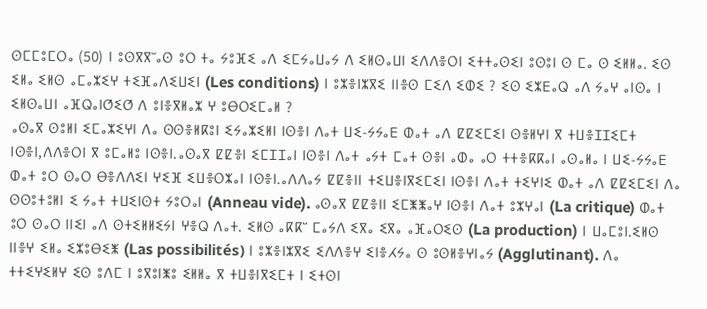ⵙⵎⵎⵓⵎⵔⴰ (50) ⵏ ⵓⵙⴳⴳⵯⴰⵙ ⵓⵔ ⵜⴰ ⵢⵓⴼⵉ ⴰⴷ ⵉⵎⵢⴰⵡⴰⵢ ⴷ ⵉⵍⵙⴰⵡⵏ ⵉⴷⴷⴻⵔⵏ ⵉⵜⵜⴰⵙⵉⵏ ⵓⵙⵓⵏ ⵙ ⵎⴰ ⵙ ⵉⵍⵍⴰ. ⵉⵙ ⵉⵍⴰ ⵉⵍⵙ ⴰⵎⴰⵣⵉⵖ ⵜⵉⴼⴰⴷⵉⵡⵉⵏ (Les conditions) ⵏ ⵓⵣⴻⵏⵣⴳⵉ ⵏⵏⴻⵙ ⵎⵉⴷ ⵉⵀⵉ ? ⵉⵙ ⵉⵣⴹⴰⵕ ⴰⴷ ⵢⴰⵖ ⴰⵏⵙⴰ ⵏ ⵉⵍⵙⴰⵡⵏ ⴰⴼⵕⴰⵏⵚⵉⵚ ⴷ ⵓⵏⴻⴳⵍⴰⵣ ⵖ ⵓⴱⵔⵉⵎⴰⵍ ?
ⴰⵙⴰⴳ ⵙⵓⵍⵏ ⵉⵎⴰⵣⵉⵖⵏ ⴷⴰ ⵙⵙⴻⵍⴽⵓⵏ ⵉⵢⴰⵣⵉⵍⵏ ⵏⵙⴻⵏ ⴷⴰⵜ ⵡⵉ-ⵢⵢⴰⴹ ⵀⴰⵜ ⴰⴷ ⵇⵇⵉⵎⵉⵏ ⵙⴻⵍⵖⵏ ⴳ ⵜⵡⴻⵊⵊⵉⵎⵜ ⵏⵙⴻⵏ,ⴷⴷⴻⵔⵏ ⴳ ⵓⵎⴰⵍⵓ ⵏⵙⴻⵏ.ⴰⵙⴰⴳ ⵇⵇⴻⵏ ⵉⵎⵊⵊⴰⵏ ⵏⵙⴻⵏ ⴷⴰⵜ ⴰⵢⵜ ⵎⴰⵜ ⵙⴻⵏ ⴰⵀⴰ ⴰⵔ ⵜⵜⴻⴽⴽⴰⵏ ⴰⵙⴰⵍⴰ ⵏ ⵡⵉ-ⵢⵢⴰⴹ ⵀⴰⵜ ⵓⵔ ⵙⴰⵔ ⴱⴻⴷⴷⵉⵏ ⵖⵉⴼ ⵉⵡⴻⵔⵣⴰⵏ ⵏⵙⴻⵏ.ⴰⴷⴷⴰⵢ ⵇⵇⴻⵏⵏ ⵜⵉⵡⴻⵏⴳⵉⵎⵉⵏ ⵏⵙⴻⵏ ⴷⴰⵜ ⵜⵉⵖⵏⵉ ⵀⴰⵜ ⴰⴷ ⵇⵇⵉⵎⵉⵏ ⴷⴰ ⵙⵙⵓⵜⵓⵍⵏ ⵉ ⵢⴰⵜ ⵜⵡⵉⵏⵙⵜ ⵢⵓⵔⴰⵏ (Anneau vide). ⴰⵙⴰⴳ ⵇⵇⴻⵏⵏ ⵉⵎⵥⵥⴰⵖ ⵏⵙⴻⵏ ⴷⴰⵜ ⵓⵣⵖⴰⵏ (La critique) ⵀⴰⵜ ⵓⵔ ⵙⴰⵔ ⵏⵏⵉⵏ ⴰⴷ ⵙⵜⵉⵍⵍⵉⵢⵏ ⵖⴻⵕ ⴷⴰⵜ. ⵉⵍⵙ ⴰⴽⴽⵯ ⵎⴰⵢⴷ ⵉⴳⴰ ⵉⴳⴰ ⴰⴼⴰⵔⵉⵙ (La production) ⵏ ⵡⴰⵎⵓⵏ.ⵉⵍⵙ ⵏⵏⴻⵖ ⵉⵍⴰ ⵉⵣⵓⴱⵉⵥ (Las possibilités) ⵏ ⵓⵣⴻⵏⵣⴳⵉ ⵉⴷⴷⴻⵖ ⵉⵏⴻⵃⵢⴰ ⵙ ⵓⵙⵍⴻⵖⵏⴰⵢ (Agglutinant). ⴷⴰ ⵜⵜⵉⵖⵉⵍⵖ ⵉⵙ ⵓⴷⵎ ⵏ ⵓⴳⵓⵏⵥⵓ ⵉⵍⵍⴰ ⴳ ⵜⵡⴻⵏⴳⵉⵎⵜ ⵏ ⵉⵜⵙⵏ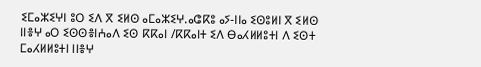ⵉⵎⴰⵣⵉⵖⵏ ⵓⵔ ⵉⴷ ⴳ ⵉⵍⵙ ⴰⵎⴰⵣⵉⵖ.ⴰⵛⴽⵓ ⴰⵢ-ⵏⵏⴰ ⵉⵙⵓⵍⵏ ⴳ ⵉⵍⵙ ⵏⵏⴻⵖ ⴰⵔ ⵉⵙⵙⴻⵏⵄⴰⴷ ⵉⵙ ⴽⴽⴰⵏ /ⴽⴽⴰⵏⵜ ⵉⴷ ⴱⴰⵃⵍⵍⵓⵜⵏ ⴷ ⵉⵙⵜ ⵎⴰⵃⵍⵍⵓⵜⵏ ⵏⵏⴻⵖ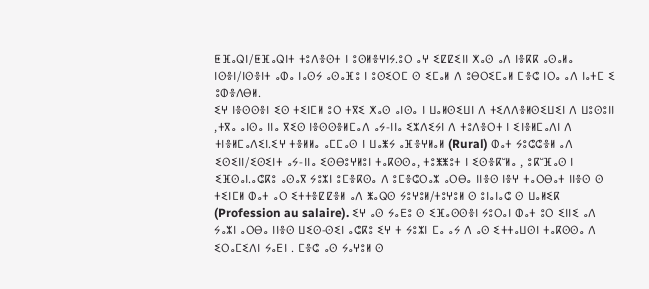ⵟⴼⴰⵕⵏ/ⵟⴼⴰⵕⵏⵜ ⵜⵓⴷⴻⵙⵜ ⵏ ⵓⵙⵍⴻⵖⵏⵢ.ⵓⵔ ⴰⵖ ⵉⵇⵇⵉⵏⵏ ⵅⴰⵙ ⴰⴷ ⵏⴻⴽⴽ ⴰⵙⴰⵍⴰ ⵏⵙⴻⵏ/ⵏⵙⴻⵏⵜ ⴰⵀⴰ ⵏⴰⵙⵢ ⴰⵙⴰⴼⵓ ⵏ ⵓⵙⵉⵔⵎ ⵙ ⵉⵎⴰⵍ ⴷ ⵓⴱⵔⵉⵎⴰⵍ ⵎⴻⵛ ⵏⵔⴰ ⴰⴷ ⵏⴰⵜⵎ ⵉ ⵓⵀⴻⴷⴱⵍ.
ⵉⵖ ⵏⴻⵙⵙⴻⵏ ⵉⵙ ⵜⵉⵏⵎⵍ ⵓⵔ ⵜⴳⵉ ⵅⴰⵙ ⴰⵏⵙⴰ ⵏ ⵡⴰⵍⵙⵉⵡⵏ ⴷ ⵜⵉⴷⴷⴻⵍⵙⵉⵡⵉⵏ ⴷ ⵡⵓⵙⵓⵏⵏ ,ⵜⴳⴰ ⴰⵏⵙⴰ ⵏⵏⴰ ⴳⵉⵙ ⵏⴻⵙⵙⴻⵍⵎⴰⴷ ⴰⵢ-ⵏⵏⴰ ⵉⵣⴷⵉⵢⵏ ⴷ ⵜⵓⴷⴻⵔⵜ ⵏ ⵉⵏⴻⵍⵎⴰⴷⵏ ⴷ ⵜⵏⴻⵍⵎⴰⴷⵉⵏ.ⵉⵖ ⵜⴻⵍⵍⴰ ⴰⵎⵎⴰⵙ ⵏ ⵡⴰⵥⵢ ⴰⴼⴻⵖⵍⴰⵍ (Rural) ⵀⴰⵜ ⵢⵓⵛⵛⴻⵍ ⴰⴷ ⵉⵙⵉⵏⵏ/ⵉⵙⵉⵏⵜ ⴰⵢ-ⵏⵏⴰ ⵉⵙⴱⵓⵖⵍⵓⵏ ⵜⴰⴽⵙⵙⴰ, ⵜⵓⵥⵥⵓⵜ ⵏ ⵉⵙⴻⴽⵯⵍⴰ , ⵓⴽⵯⴼⴰⵙ ⵏ ⵉⴼⵙⴰⵏ.ⴰⵛⴽⵓ ⴰⵙⴰⴳ ⵢⵓⵣⵏ ⵓⵎⴻⴽⵙⴰ ⴷ ⵓⵎⴻⵛⵔⴰⵣ ⴰⵔⴱⴰ ⵏⵏⴻⵙ ⵏⴻⵖ ⵜⴰⵔⴱⴰⵜ ⵏⵏⴻⵙ ⵙ ⵜⵉⵏⵎⵍ ⵀⴰⵜ ⴰⵔ ⵉⵜⵜⴻⵇⵇⴻⵍ ⴰⴷ ⵥⴰⵕⵙ ⵢⵓⵖⵓⵍ/ⵜⵓⵖⵓⵍ ⵙ ⵓⵏⴰⵏⴰⵛ ⵙ ⵡⴰⵍⵉⴽ (Profession au salaire). ⵉⵖ ⴰⵙ ⵢⴰⴹⵓ ⵙ ⵉⴼⴰⵙⵙⴻⵏ ⵢⵓⵔⴰⵏ ⵀⴰⵜ ⵓⵔ ⵉⵏⵏⵉ ⴰⴷ ⵢⴰⵣⵏ ⴰⵔⴱⴰ ⵏⵏⴻⵙ ⵡⵉⵙ-ⵙⵉⵏ ⴰⵛⴽⵓ ⵉⵖ ⵜ ⵢⵓⵣⵏ ⵎⴰ ⴰⵢ ⴷ ⴰⵙ ⵉⵜⵜⴰⵡⵙⵏ ⵜⴰⴽⵙⵙⴰ ⴷ ⵉⵔⴰⵎⵉⴷⵏ ⵢⴰⴹⵏ . ⵎⴻⵛ ⴰⵙ ⵢⴰⵖⵓⵍ ⵙ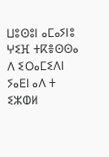ⵡⵓⵙⵓⵏ ⴰⵎⴰⵢⵏⵓ ⵖⵉⴼ ⵜⴽⴻⵙⵙⴰ ⴷ ⵉⵔⴰⵎⵉⴷⵏ ⵢⴰⴹⵏ ⴰⴷ ⵜ ⵉⵣⵀⵍ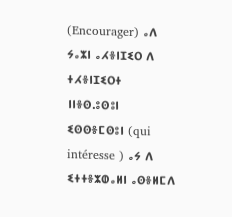(Encourager) ⴰⴷ ⵢⴰⵣⵏ ⴰⵃⴻⵏⵊⵉⵔ ⴷ ⵜⵃⴻⵏⵊⵉⵔⵜ ⵏⵏⴻⵙ.ⵓⵙⵓⵏ ⵉⵙⵙⴻⵎⵙⵓⵏ (qui intéresse ) ⴰⵢ ⴷ ⵉⵜⵜⴻⵣⵀⴰⵍⵏ ⴰⵙⴻⵍⵎⴷ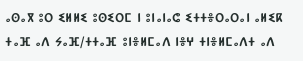ⴰⵙⴰⴳ ⵓⵔ ⵉⵍⵍⵉ ⵓⵙⵉⵔⵎ ⵏ ⵓⵏⴰⵏⴰⵛ ⵉⵜⵜⴻⵔⴰⵔⴰⵏ ⴰⵍⵉⴽ ⵜⴰⴼ ⴰⴷ ⵢⴰⴼ/ⵜⵜⴰⴼ ⵓⵏⴻⵍⵎⴰⴷ ⵏⴻⵖ ⵜⵏⴻⵍⵎⴰⴷⵜ ⴰⴷ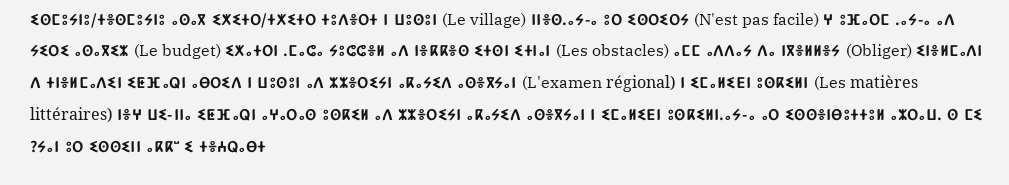ⵉⵙⵎⵓⵢⵏⵓ/ⵜⴻⵙⵎⵓⵢⵏⵓ ⴰⵙⴰⴳ ⵉⵅⵉⵜⵔ/ⵜⵅⵉⵜⵔ ⵜⵓⴷⴻⵔⵜ ⵏ ⵡⵓⵙⵓⵏ (Le village) ⵏⵏⴻⵙ.ⴰⵢ-ⴰ ⵓⵔ ⵉⵙⵔⵉⵔⵢ (N'est pas facile) ⵖ ⵓⴼⴰⵔⵎ .ⴰⵢ-ⴰ ⴰⴷ ⵢⵉⵔⵉ ⴰⵙⴰⴳⵉⵣ (Le budget) ⵉⵅⴰⵜⵔⵏ .ⵎⴰⵛⴰ ⵢⵓⵛⵛⴻⵍ ⴰⴷ ⵏⴻⴽⴽⴻⵙ ⵉⵜⵙⵏ ⵉⵜⵏⴰⵏ (Les obstacles) ⴰⵎⵎ ⴰⴷⴷⴰⵢ ⴷⴰ ⵏⴳⴻⵍⵍⴻⵢ (Obliger) ⵉⵏⴻⵍⵎⴰⴷⵏ ⴷ ⵜⵏⴻⵍⵎⴰⴷⵉⵏ ⵉⵟⴼⴰⵕⵏ ⴰⴱⵔⵉⴷ ⵏ ⵡⵓⵙⵓⵏ ⴰⴷ ⵣⵣⴻⵔⵉⵢⵏ ⴰⴽⴰⵢⵉⴷ ⴰⵙⴻⴳⵢⴰⵏ (L'examen régional) ⵏ ⵉⵎⴰⵍⵉⴹⵏ ⵓⵙⴽⵉⵍⵏ (Les matières littéraires) ⵏⴻⵖ ⵡⵉ-ⵏⵏⴰ ⵉⵟⴼⴰⵕⵏ ⴰⵖⴰⵔⴰⵙ ⵓⵙⴽⵉⵍ ⴰⴷ ⵣⵣⴻⵔⵉⵢⵏ ⴰⴽⴰⵢⵉⴷ ⴰⵙⴻⴳⵢⴰⵏ ⵏ ⵉⵎⴰⵍⵉⴹⵏ ⵓⵙⴽⵉⵍⵏ.ⴰⵢ-ⴰ ⴰⵔ ⵉⵙⵙⴻⵏⴱⵓⵜⵜⵓⵍ ⴰⵣⵔⴰⵡ. ⵙ ⵎⵉ ?ⵢⴰⵏ ⵓⵔ ⵉⵙⵙⵉⵏⵏ ⴰⴽⴽⵯ ⵉ ⵜⴻⵄⵕⴰⴱⵜ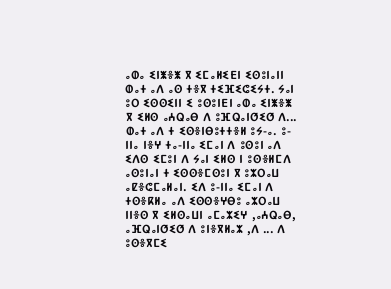ⴰⵀⴰ ⵉⵏⵥⴻⵥ ⴳ ⵉⵎⴰⵍⵉⴹⵏ ⵉⵙⵓⵏⴰⵏⵏ ⵀⴰⵜ ⴰⴷ ⴰⵙ ⵜⴻⴳ ⵜⵉⴼⵉⵛⵉⵢⵜ. ⵢⴰⵏ ⵓⵔ ⵉⵙⵙⵉⵏⵏ ⵉ ⵓⵙⵓⵏⴹⵏ ⴰⵀⴰ ⵉⵏⵥⴻⵥ ⴳ ⵉⵍⵙ ⴰⵄⵕⴰⴱ ⴷ ⵓⴼⵕⴰⵏⵚⵉⵚ ⴷ... ⵀⴰⵜ ⴰⴷ ⵜ ⵉⵙⴻⵏⴱⵓⵜⵜⴻⵍ ⵓⵢ-ⴰ. ⵓ-ⵏⵏⴰ ⵏⴻⵖ ⵜⴰ-ⵏⵏⴰ ⵉⵎⴰⵏ ⴷ ⵓⵙⵓⵏ ⴰⴷ ⵉⴷⵙ ⵉⵎⵓⵏ ⴷ ⵢⴰⵏ ⵉⵍⵙ ⵏ ⵓⵙⴻⵍⵎⴷ ⴰⵙⵓⵏⴰⵏ ⵜ ⵉⵙⵙⴻⵎⵙⵓⵏ ⴳ ⵓⵣⵔⴰⵡ ⴰⵇⴻⵛⵎⴰⵍⴰⵏ. ⵉⴷ ⵓ-ⵏⵏⴰ ⵉⵎⴰⵏ ⴷ ⵜⵙⴻⴽⵍⴰ ⴰⴷ ⵉⵙⵙⴻⵖⴱⵓ ⴰⵣⵔⴰⵡ ⵏⵏⴻⵙ ⴳ ⵉⵍⵙⴰⵡⵏ ⴰⵎⴰⵣⵉⵖ ,ⴰⵄⵕⴰⴱ, ⴰⴼⵕⴰⵏⵚⵉⵚ ⴷ ⵓⵏⴻⴳⵍⴰⵣ ,ⴷ ... ⴷ ⵓⵙⴻⴳⵎⵉ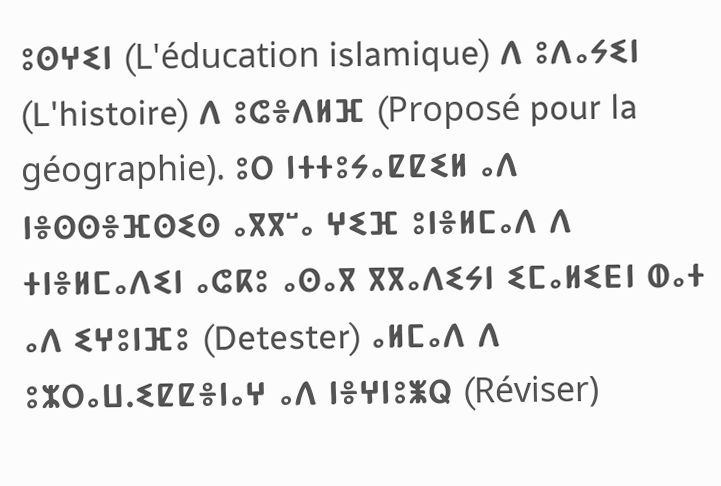ⵓⵙⵖⵉⵏ (L'éducation islamique) ⴷ ⵓⴷⴰⵢⵉⵏ (L'histoire) ⴷ ⵓⵛⴻⴷⵍⴼ (Proposé pour la géographie). ⵓⵔ ⵏⵜⵜⵓⵢⴰⵇⵇⵉⵍ ⴰⴷ ⵏⴻⵙⵙⴻⴼⵙⵉⵙ ⴰⴳⴳⵯⴰ ⵖⵉⴼ ⵓⵏⴻⵍⵎⴰⴷ ⴷ ⵜⵏⴻⵍⵎⴰⴷⵉⵏ ⴰⵛⴽⵓ ⴰⵙⴰⴳ ⴳⴳⴰⴷⵉⵢⵏ ⵉⵎⴰⵍⵉⴹⵏ ⵀⴰⵜ ⴰⴷ ⵉⵖⵓⵏⴼⵓ (Detester) ⴰⵍⵎⴰⴷ ⴷ ⵓⵣⵔⴰⵡ.ⵉⵇⵇⴻⵏⴰⵖ ⴰⴷ ⵏⴻⵖⵏⵓⵥⵕ (Réviser)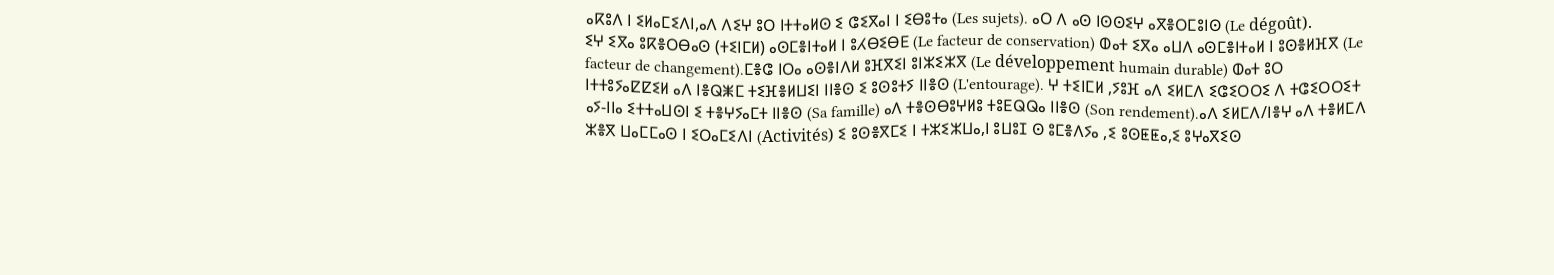ⴰⴽⵓⴷ ⵏ ⵉⵍⴰⵎⵉⴷⵏ,ⴰⴷ ⴷⵉⵖ ⵓⵔ ⵏⵜⵜⴰⵍⵙ ⵉ ⵛⵉⴳⴰⵏ ⵏ ⵉⴱⵓⵜⴰ (Les sujets). ⴰⵔ ⴷ ⴰⵙ ⵏⵙⵙⵉⵖ ⴰⴳⴻⵔⵎⵓⵏⵙ (Le dégoût).
ⵉⵖ ⵉⴳⴰ ⵓⴽⴻⵔⴱⴰⵙ (ⵜⵉⵏⵎⵍ) ⴰⵙⵎⴻⵏⵜⴰⵍ ⵏ ⵓⵃⴱⵉⴱⴹ (Le facteur de conservation) ⵀⴰⵜ ⵉⴳⴰ ⴰⵡⴷ ⴰⵙⵎⴻⵏⵜⴰⵍ ⵏ ⵓⵙⴻⵍⴼⴳ (Le facteur de changement).ⵎⴻⵛ ⵏⵔⴰ ⴰⵙⴻⵏⴷⵍ ⵓⴼⴳⵉⵏ ⵓⵏⵣⵉⵣⴳ (Le développement humain durable) ⵀⴰⵜ ⵓⵔ ⵏⵜⵜⵓⵢⴰⵇⵇⵉⵍ ⴰⴷ ⵏⴻⵕⵥⵎ ⵜⵉⴼⴻⵍⵡⵉⵏ ⵏⵏⴻⵙ ⵉ ⵓⵙⵓⵜⵢ ⵏⵏⴻⵙ (L'entourage). ⵖ ⵜⵉⵏⵎⵍ ,ⵢⵓⴼ ⴰⴷ ⵉⵍⵎⴷ ⵉⵛⵉⵔⵔⵉ ⴷ ⵜⵛⵉⵔⵔⵉⵜ ⴰⵢ-ⵏⵏⴰ ⵉⵜⵜⴰⵡⵙⵏ ⵉ ⵜⴻⵖⵢⴰⵎⵜ ⵏⵏⴻⵙ (Sa famille) ⴰⴷ ⵜⴻⵙⴱⵓⵖⵍⵓ ⵜⵓⴹⵕⵕⴰ ⵏⵏⴻⵙ (Son rendement).ⴰⴷ ⵉⵍⵎⴷ/ⵏⴻⵖ ⴰⴷ ⵜⴻⵍⵎⴷ ⵣⴻⴳ ⵡⴰⵎⵎⴰⵙ ⵏ ⵉⵔⴰⵎⵉⴷⵏ (Activités) ⵉ ⵓⵙⴻⴳⵎⵉ ⵏ ⵜⵣⵉⵣⵡⴰ,ⵏ ⵓⵡⵓⵊ ⵙ ⵓⵎⴻⴷⵢⴰ ,ⵉ ⵓⵙⵟⵟⴰ,ⵉ ⵓⵖⴰⴳⵉⵙ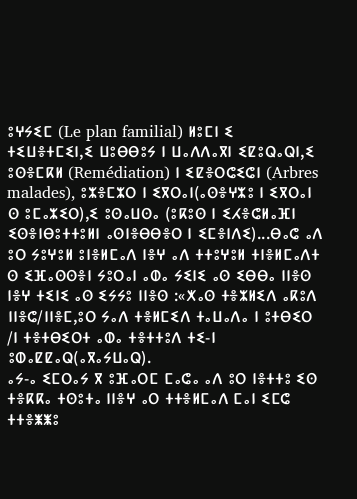ⵓⵖⵢⵉⵎ (Le plan familial) ⵍⵓⵎⵏ ⵉ ⵜⵉⵡⴻⵜⵎⵉⵏ,ⵉ ⵡⵓⴱⴱⵓⵢ ⵏ ⵡⴰⴷⴷⴰⴳⵏ ⵉⵇⵓⵕⴰⵕⵏ,ⵉ ⵓⵙⴻⵎⴽⵍ (Remédiation) ⵏ ⵉⵇⴻⵔⵛⵉⵛⵏ (Arbres malades), ⵓⵣⴻⵎⵣⵔ ⵏ ⵉⴳⵔⴰⵏ(ⴰⵙⴻⵖⵣⵓ ⵏ ⵉⴳⵔⴰⵏ ⵙ ⵓⵎⴰⵣⵉⵔ),ⵉ ⵓⵙⴰⵡⵙⴰ (ⵓⴽⵓⵙ ⵏ ⵉⵃⴻⵛⵍⴰⴼⵏ ⵉⵙⴻⵏⴱⵓⵜⵜⵓⵍⵏ ⴰⵙⵏⴻⴱⴱⴻⵔ ⵏ ⵉⵎⴻⵏⴷⵉ)...ⴱⴰⵛ ⴰⴷ ⵓⵔ ⵢⵓⵖⵓⵍ ⵓⵏⴻⵍⵎⴰⴷ ⵏⴻⵖ ⴰⴷ ⵜⵜⵓⵖⵓⵍ ⵜⵏⴻⵍⵎⴰⴷⵜ ⵙ ⵉⴼⴰⵙⵙⴻⵏ ⵢⵓⵔⴰⵏ ⴰⵀⴰ ⵢⵉⵏⵉ ⴰⵙ ⵉⴱⴱⴰ ⵏⵏⴻⵙ ⵏⴻⵖ ⵜⵉⵏⵉ ⴰⵙ ⵉⵢⵢⵓ ⵏⵏⴻⵙ :«ⵅⴰⵙ ⵜⴻⵣⵍⵉⴷ ⴰⴽⵓⴷ ⵏⵏⴻⵛ/ⵏⵏⴻⵎ,ⵓⵔ ⵢⴰⴷ ⵜⴻⵍⵎⵉⴷ ⵜⴰⵡⴰⴷⴰ ⵏ ⵓⵜⴱⵉⵔ /ⵏ ⵜⴻⵜⴱⵉⵔⵜ ⴰⵀⴰ ⵜⴻⵜⵜⵓⴷ ⵜⵉ-ⵏ ⵓⵀⴰⵇⵇⴰⵕ(ⴰⴳⴰⵢⵡⴰⵕ).
ⴰⵢ-ⴰ ⵉⵎⵔⴰⵢ ⴳ ⵓⴼⴰⵔⵎ ⵎⴰⵛⴰ ⴰⴷ ⵓⵔ ⵏⴻⵜⵜⵓ ⵉⵙ ⵜⴻⴽⴽⴰ ⵜⵙⵓⵜⴰ ⵏⵏⴻⵖ ⴰⵔ ⵜⵜⴻⵍⵎⴰⴷ ⵎⴰⵏ ⵉⵎⵛ ⵜⵜⴻⵥⵥⵓ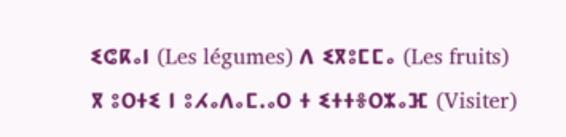ⵉⵛⴽⴰⵏ (Les légumes) ⴷ ⵉⴳⵓⵎⵎⴰ (Les fruits) ⴳ ⵓⵔⵜⵉ ⵏ ⵓⵃⴰⴷⴰⵎ.ⴰⵔ ⵜ ⵉⵜⵜⴻⵔⵣⴰⴼ (Visiter)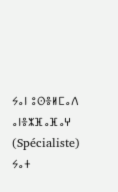ⵢⴰⵏ ⵓⵙⴻⵍⵎⴰⴷ ⴰⵏⴻⵣⴼⴰⴼⴰⵖ (Spécialiste) ⵢⴰⵜ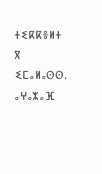ⵜⵉⴽⴽⴻⵍⵜ ⴳ ⵉⵎⴰⵍⴰⵙⵙ.
ⴰⵖⴰⵣⴰⴼ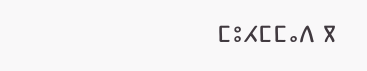ⵎⵓⵃⵎⵎⴰⴷ ⴳ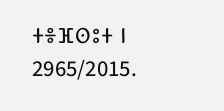ⵜⴻⴼⵙⵓⵜ ⵏ 2965/2015.